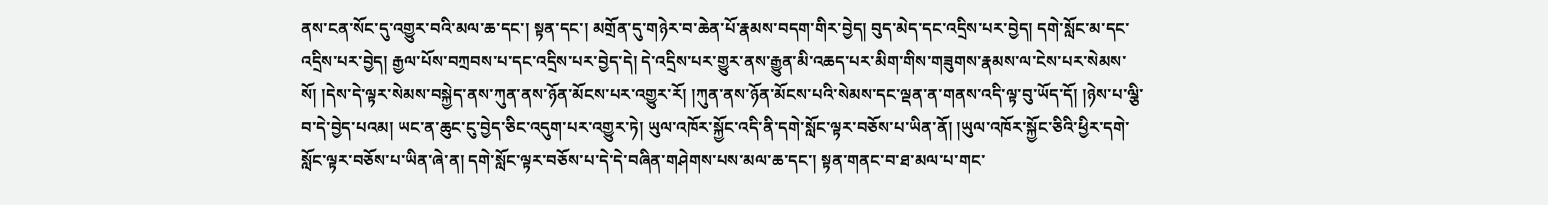ནས་ངན་སོང་དུ་འགྱུར་བའི་མལ་ཆ་དང་། སྟན་དང་། མགྲོན་དུ་གཉེར་བ་ཆེན་པོ་རྣམས་བདག་གིར་བྱེད། བུད་མེད་དང་འདྲིས་པར་བྱེད། དགེ་སློང་མ་དང་འདྲིས་པར་བྱེད། རྒྱལ་པོས་བཀྲབས་པ་དང་འདྲིས་པར་བྱེད་དེ། དེ་འདྲིས་པར་གྱུར་ནས་རྒྱུན་མི་འཆད་པར་མིག་གིས་གཟུགས་རྣམས་ལ་ངེས་པར་སེམས་སོ། །དེས་དེ་ལྟར་སེམས་བསྐྱེད་ནས་ཀུན་ནས་ཉོན་མོངས་པར་འགྱུར་རོ། །ཀུན་ནས་ཉོན་མོངས་པའི་སེམས་དང་ལྡན་ན་གནས་འདི་ལྟ་བུ་ཡོད་དོ། །ཉེས་པ་ལྕི་བ་དེ་བྱེད་པའམ། ཡང་ན་ཆུང་ངུ་བྱེད་ཅིང་འདུག་པར་འགྱུར་ཏེ། ཡུལ་འཁོར་སྐྱོང་འདི་ནི་དགེ་སློང་ལྟར་བཅོས་པ་ཡིན་ནོ། །ཡུལ་འཁོར་སྐྱོང་ཅིའི་ཕྱིར་དགེ་སློང་ལྟར་བཅོས་པ་ཡིན་ཞེ་ན། དགེ་སློང་ལྟར་བཅོས་པ་དེ་དེ་བཞིན་གཤེགས་པས་མལ་ཆ་དང་། སྟན་གནང་བ་ཐ་མལ་པ་གང་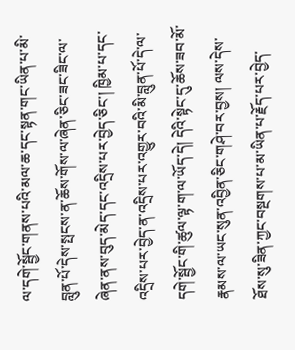ལ་དགེ་སྦྱོང་གནས་པའི་མལ་ཆ་དང་སྟན་གང་ཡིན་པ་མི་བླུན་པོ་དེས་སྤངས་ན་ཆོས་གོས་ལ་ཞེན་ཅིང་ཟང་ཟིང་ལ་ཞེན་ནས་བུད་མེད་དང་འདྲིས་པར་བྱེད་ཅིང་། ཁྱིམ་པ་དང་འདྲིས་པར་བྱེད་ན་འདྲིས་པར་འགྱུར་བའི་མི་བླུན་པོ་དེ་ལ་དགེ་སྦྱོང་གི་ཚུལ་ལྟ་ག་ལ་ཡོད་དེ། དེའི་སྟེང་དུ་ཆོས་ཟབ་མོ་རྣམས་ལ་ཡང་སུན་འབྱིན་ཅིང་གཤེ་བར་བྱས། ལས་དེས་ཐོས་སུ་ཟིན་ཀྱང་བསྔགས་པ་མ་ཡིན་པ་རྗོད་པར་བྱེད་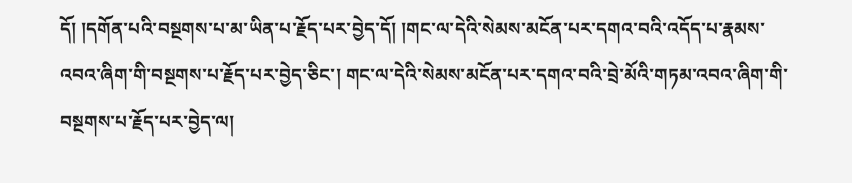དོ། །དགོན་པའི་བསྔགས་པ་མ་ཡིན་པ་རྗོད་པར་བྱེད་དོ། །གང་ལ་དེའི་སེམས་མངོན་པར་དགའ་བའི་འདོད་པ་རྣམས་འབའ་ཞིག་གི་བསྔགས་པ་རྗོད་པར་བྱེད་ཅིང་། གང་ལ་དེའི་སེམས་མངོན་པར་དགའ་བའི་བྲེ་མོའི་གཏམ་འབའ་ཞིག་གི་བསྔགས་པ་རྗོད་པར་བྱེད་ལ།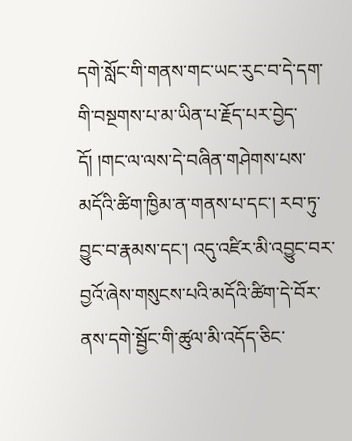དགེ་སློང་གི་གནས་གང་ཡང་རུང་བ་དེ་དག་གི་བསྔགས་པ་མ་ཡིན་པ་རྗོད་པར་བྱེད་དོ། །གང་ལ་ལས་དེ་བཞིན་གཤེགས་པས་མདོའི་ཚིག་ཁྱིམ་ན་གནས་པ་དང་། རབ་ཏུ་བྱུང་བ་རྣམས་དང་། འདུ་འཛིར་མི་འབྱུང་བར་བྱའོ་ཞེས་གསུངས་པའི་མདོའི་ཚིག་དེ་བོར་ནས་དགེ་སྦྱོང་གི་ཚུལ་མི་འདོད་ཅིང་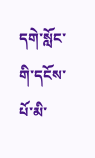དགེ་སློང་གི་དངོས་པོ་མི་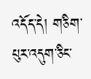འདོད་དེ། གཅིག་པུར་འདུག་ཅིང་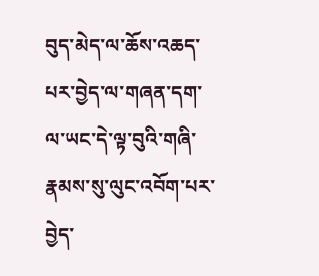བུད་མེད་ལ་ཆོས་འཆད་པར་བྱེད་ལ་གཞན་དག་ལ་ཡང་དེ་ལྟ་བུའི་གཞི་རྣམས་སུ་ལུང་འབོག་པར་བྱེད་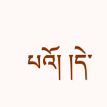པའོ། །དེ་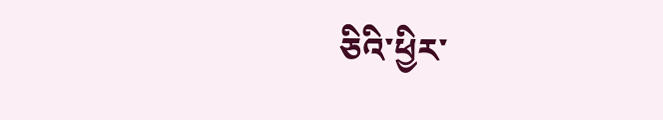ཅིའི་ཕྱིར་